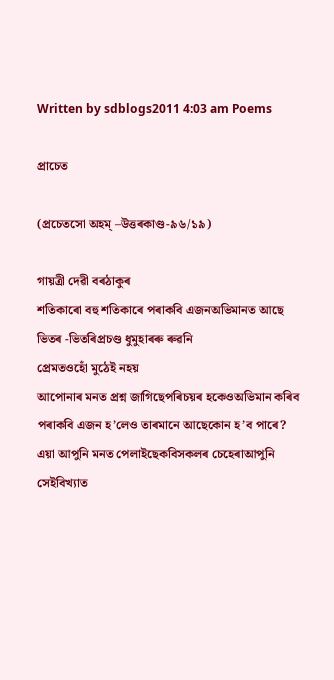Written by sdblogs2011 4:03 am Poems

প্ৰাচেত

(প্ৰচেতসো অহম্ –উত্তৰকাণ্ড-৯৬/১৯)

গায়ত্ৰী দেৱী বৰঠাকুৰ
শতিকাৰো বহু শতিকাৰে পৰাকবি এজনঅভিমানত আছে
ভিতৰ -ভিতৰিপ্ৰচণ্ড ধুমুহাৰৰু ৰুৱনি
প্ৰেমতওহোঁ মুঠেই নহয়
আপোনাৰ মনত প্ৰশ্ন জাগিছেপৰিচয়ৰ হকেওঅভিমান কৰিব পৰাকবি এজন হ’লেও তাৰমানে আছেকোন হ’ব পাৰে?
এয়া আপুনি মনত পেলাইছেকবিসকলৰ চেহেৰাআপুনি সেইবিখ্যাত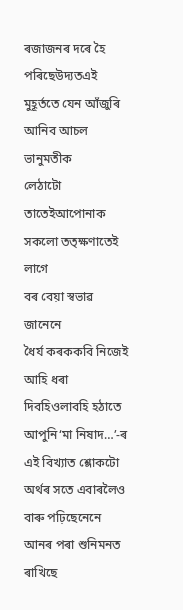ৰজাজনৰ দৰে হৈ পৰিছেউদ্যতএই মুহূৰ্ততে যেন আঁজুৰি আনিব আচল ভানুমতীক
লেঠাটো তাতেইআপোনাক সকলো তত্ক্ষণাতেই লাগে
বৰ বেয়া স্বভাৱ জানেনে
ধৈৰ্য কৰককবি নিজেই আহি ধৰা দিবহিওলাবহি হঠাতে
আপুনি‘মা নিষাদ…’-ৰ এই বিখ্যাত শ্লোকটো অৰ্থৰ সতে এবাৰলৈও বাৰু পঢ়িছেনেনে আনৰ পৰা শুনিমনত ৰাখিছে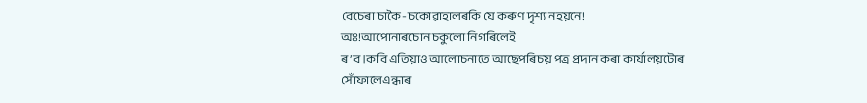বেচেৰা চাকৈ-চকোৱাহালৰকি যে কৰুণ দৃশ্য নহয়নে!
অঃ!আপোনাৰচোন চকুলো নিগৰিলেই
ৰ’ব।কবি এতিয়াও আলোচনাতে আছেপৰিচয় পত্ৰ প্ৰদান কৰা কাৰ্যালয়টোৰ সোঁফালেএন্ধাৰ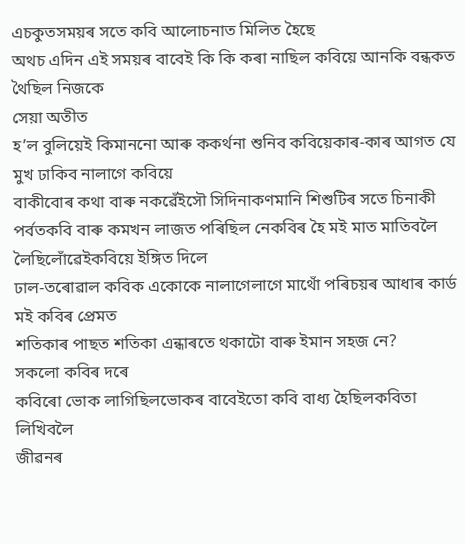এচকুতসময়ৰ সতে কবি আলোচনাত মিলিত হৈছে
অথচ এদিন এই সময়ৰ বাবেই কি কি কৰা নাছিল কবিয়ে আনকি বন্ধকত থৈছিল নিজকে
সেয়া অতীত
হ’ল বুলিয়েই কিমাননো আৰু ককৰ্থনা শুনিব কবিয়েকাৰ-কাৰ আগত যে মুখ ঢাকিব নালাগে কবিয়ে
বাকীবোৰ কথা বাৰু নকৱেঁইসৌ সিদিনাকণমানি শিশুটিৰ সতে চিনাকী পৰ্বতকবি বাৰু কমখন লাজত পৰিছিল নেকবিৰ হৈ মই মাত মাতিবলৈ লৈছিলোঁৱেইকবিয়ে ইঙ্গিত দিলে
ঢাল-তৰোৱাল কবিক একোকে নালাগেলাগে মাথোঁ পৰিচয়ৰ আধাৰ কাৰ্ড
মই কবিৰ প্ৰেমত
শতিকাৰ পাছত শতিকা এন্ধাৰতে থকাটো বাৰু ইমান সহজ নে?
সকলো কবিৰ দৰে
কবিৰো ভোক লাগিছিলভোকৰ বাবেইতো কবি বাধ্য হৈছিলকবিতা লিখিবলৈ
জীৱনৰ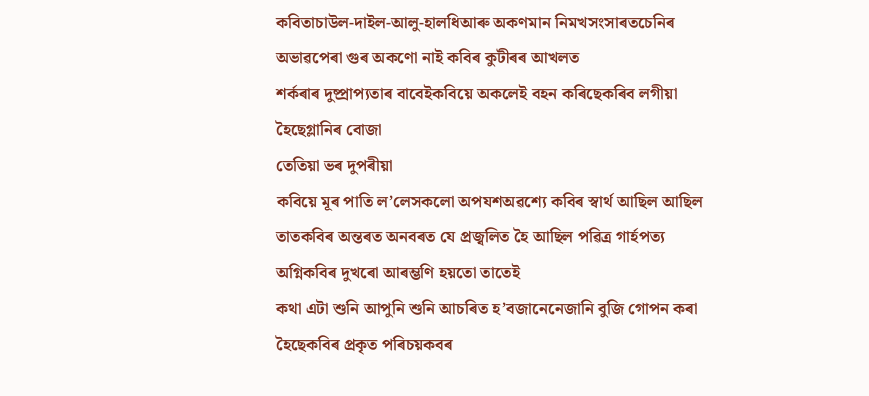কবিতাচাউল-দাইল-আলু-হালধিআৰু অকণমান নিমখসংসাৰতচেনিৰ অভাৱপেৰা গুৰ অকণো নাই কবিৰ কুটীৰৰ আখলত
শৰ্কৰাৰ দুষ্প্ৰাপ্যতাৰ বাবেইকবিয়ে অকলেই বহন কৰিছেকৰিব লগীয়া হৈছেগ্লানিৰ বোজা
তেতিয়া ভৰ দুপৰীয়া
কবিয়ে মূৰ পাতি ল’লেসকলো অপযশঅৱশ্যে কবিৰ স্বাৰ্থ আছিল আছিল তাতকবিৰ অন্তৰত অনবৰত যে প্ৰজ্বলিত হৈ আছিল পৱিত্ৰ গাৰ্হপত্য অগ্নিকবিৰ দুখৰো আৰম্ভণি হয়তো তাতেই
কথা এটা শুনি আপুনি শুনি আচৰিত হ’বজানেনেজানি বুজি গোপন কৰা হৈছেকবিৰ প্ৰকৃত পৰিচয়কবৰ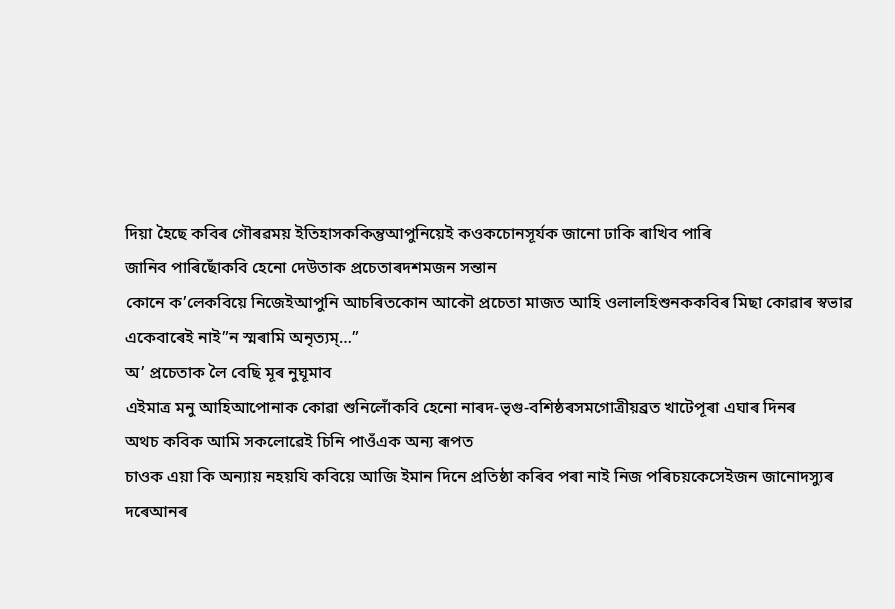দিয়া হৈছে কবিৰ গৌৰৱময় ইতিহাসককিন্তুআপুনিয়েই কওকচোনসূৰ্যক জানো ঢাকি ৰাখিব পাৰি
জানিব পাৰিছোঁকবি হেনো দেউতাক প্ৰচেতাৰদশমজন সন্তান
কোনে ক’লেকবিয়ে নিজেইআপুনি আচৰিতকোন আকৌ প্ৰচেতা মাজত আহি ওলালহিশুনককবিৰ মিছা কোৱাৰ স্বভাৱ একেবাৰেই নাই”ন স্মৰামি অনৃত্যম্…”
অ’ প্ৰচেতাক লৈ বেছি মূৰ নুঘূমাব
এইমাত্ৰ মনু আহিআপোনাক কোৱা শুনিলোঁকবি হেনো নাৰদ-ভৃগু-বশিষ্ঠৰসমগোত্ৰীয়ব্ৰত খাটেপূৰা এঘাৰ দিনৰ
অথচ কবিক আমি সকলোৱেই চিনি পাওঁএক অন্য ৰূপত
চাওক এয়া কি অন্যায় নহয়যি কবিয়ে আজি ইমান দিনে প্ৰতিষ্ঠা কৰিব পৰা নাই নিজ পৰিচয়কেসেইজন জানোদস্যুৰ দৰেআনৰ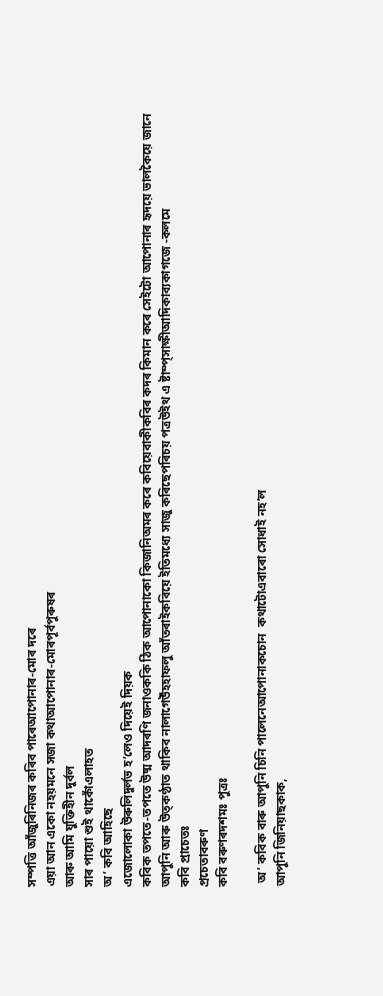সম্পত্তি আঁজুৰিনিজৰ কৰিব পাৰেআপোনাৰ-মোৰ দৰে
এয়া আন একো নহয়মনে সজা কথাআপোনাৰ-মোৰপূৰ্বপুৰুষৰ
আৰু আমি যুক্তিহীন দুৰ্বল
সাৰ পায়ো শুই থাকোঁএলাহত
অ’ কবি আহিছে
এজোলোকা উৰুলিদুৰ্লভ হ’লেও দিয়েই দিয়ক
কবিক তপতে-তপতে উষ্ম আদৰণি জনাওককি ঠিক আপোনাকো কিজানিঅমৰ কৰে কবিয়েবাকীকবিৰ কদৰ কিমান কৰে সেইটো আপোনাৰ হৃদয়ে ভালকৈয়ে জানে
আপুনি আৰু উত্কণ্ঠাত থাকিব নালাগেউঁহহাফলু আঁতৰাইকবিয়ে ইতিমধ্যে সাজু কৰিছেপৰিচয় পত্ৰউইথ এ ষ্টাম্প্সাক্ষীআদিকাব্যকাগজে -কলমে
কবি প্ৰাচেতঃ
প্ৰচেতাবৰুণ
কবি বৰুণৰদশমঃ পুত্ৰঃ

 অ’ কবিক বাৰু আপুনি চিনি পালেনেআপোনাকচোন  কথাটোএবাৰো সোধাই নহ’ল
আপুনি জিনিয়াছকাক,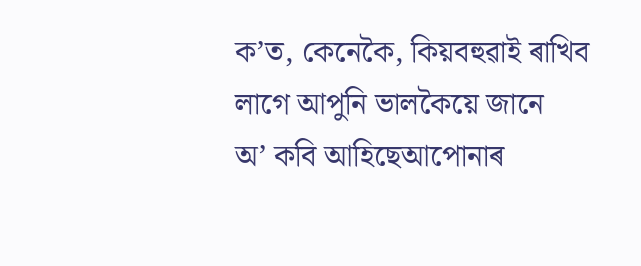ক’ত, কেনেকৈ, কিয়বহুৱাই ৰাখিব লাগে আপুনি ভালকৈয়ে জানে
অ’ কবি আহিছেআপোনাৰ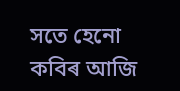সতে হেনো কবিৰ আজি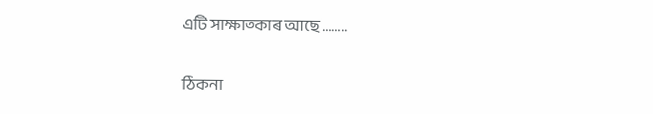এটি সাক্ষাত্কাৰ আছে ……..

ঠিকনা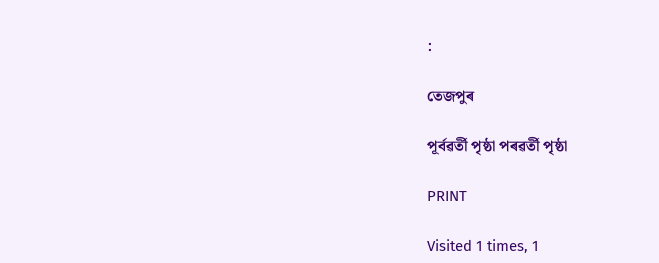:

তেজপুৰ

পূৰ্বৱৰ্তী পৃষ্ঠা পৰৱৰ্তী পৃষ্ঠা

PRINT

Visited 1 times, 1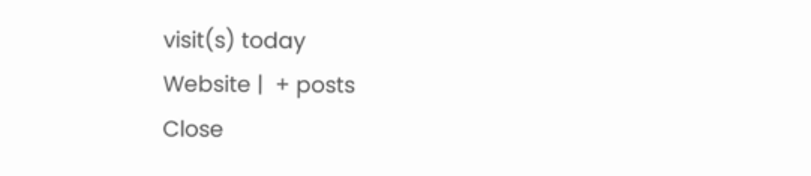visit(s) today
Website |  + posts
Close